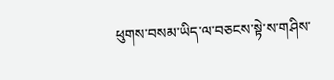ཕུགས་བསམ་ཡིད་ལ་བཅངས་སྟེ་ས་གཤིས་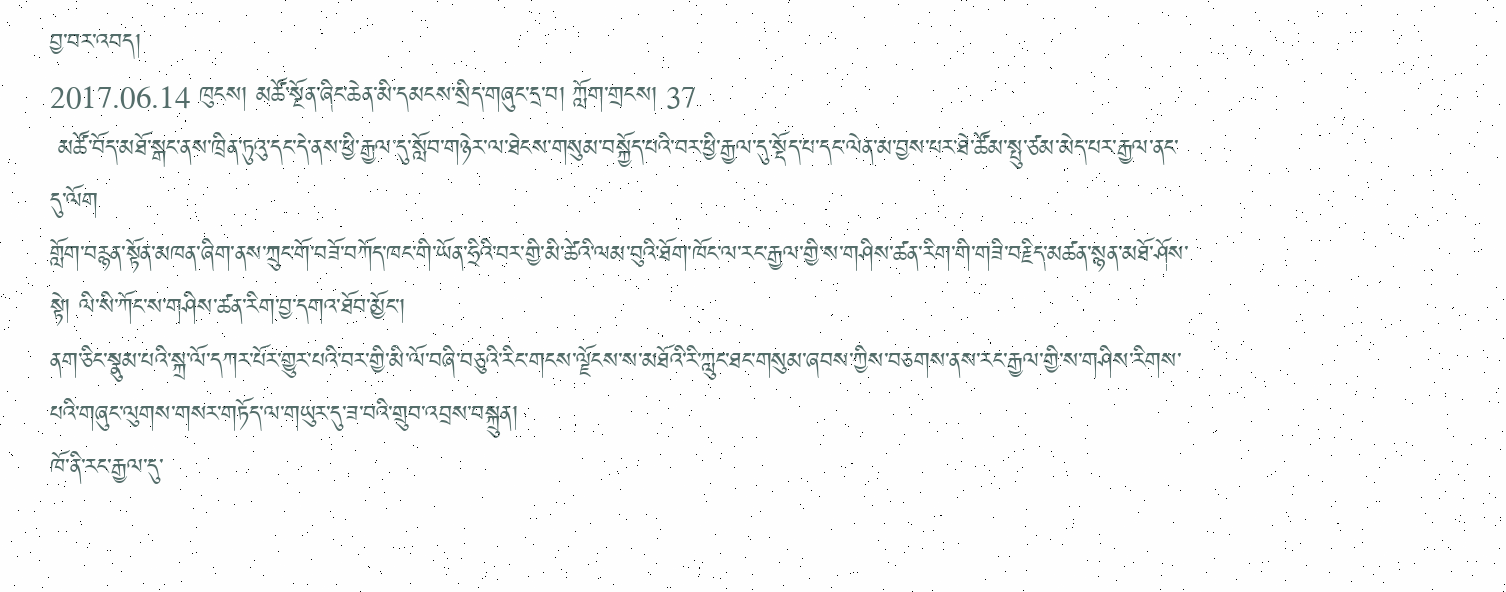བྱ་བར་འབད།
2017.06.14 ཁུངས། མཚོ་སྔོན་ཞིང་ཆེན་མི་དམངས་སྲིད་གཞུང་དྲ་བ། ཀློག་གྲངས། 37
 མཚོ་བོད་མཐོ་སྒང་ནས་ཁྲིན་ཏུའུ་དང་དེ་ནས་ཕྱི་རྒྱལ་དུ་སློབ་གཉེར་ལ་ཐེངས་གསུམ་བསྐྱོད་པའི་བར་ཕྱི་རྒྱལ་དུ་སྡོད་པ་དང་ལེན་མ་བྱས་པར་ཐེ་ཚོམ་སྤུ་ཙམ་མེད་པར་རྒྱལ་ནང་དུ་ལོག
གློག་བརྙན་སྟོན་མཁན་ཞིག་ནས་ཀྲུང་གོ་བཟོ་བཀོད་ཁང་གི་ཡོན་ཧྲིའི་བར་གྱི་མི་ཚེའི་ལམ་བུའི་ཐོག་ཁོང་ལ་རང་རྒྱལ་གྱི་ས་གཤིས་ཚན་རིག་གི་གཟི་བརྗིད་མཚན་སྙན་མཐོ་ཤོས་སྟེ། ལི་སི་ཀོང་ས་གཤིས་ཚན་རིག་བྱ་དགའ་ཐོབ་མྱོང་།
ནག་ཅིང་སྣུམ་པའི་སྐྲ་ལོ་དཀར་པོར་གྱུར་པའི་བར་གྱི་མི་ལོ་བཞི་བཅུའི་རིང་གངས་ལྗོངས་ས་མཐོའི་རི་ཀླུང་ཐང་གསུམ་ཞབས་ཀྱིས་བཅགས་ནས་རང་རྒྱལ་གྱི་ས་གཤིས་རིགས་པའི་གཞུང་ལུགས་གསར་གཏོད་ལ་གཡུར་དུ་ཟ་བའི་གྲུབ་འབྲས་བསྐྲུན།
ཁོ་ནི་རང་རྒྱལ་དུ་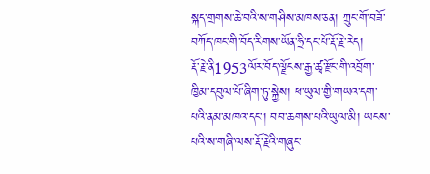སྐད་གྲགས་ཆེ་བའི་ས་གཤིས་མཁས་ཅན། ཀྲུང་གོ་བཟོ་བཀོད་ཁང་གི་བོད་རིགས་ཡོན་ཧྲི་དང་པོ་རྡོ་རྗེ་རེད།
རྡོ་རྗེ་ནི1953ལོར་བོད་ལྗོངས་རྒྱ་ཚྭ་རྫོང་གི་འབྲོག་ཁྱིམ་དབུལ་པོ་ཞིག་ཏུ་སྐྱེས། ཕ་ཡུལ་གྱི་གཡའ་དག་པའི་ནམ་མཁའ་དང་། བབ་ཆགས་པའི་ཡུལ་མི། ཡངས་པའི་ས་གཞི་ལས་རྡོ་རྗེའི་གཞུང་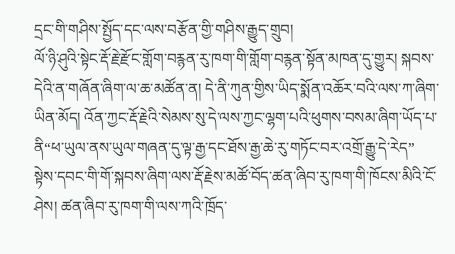དྲང་གི་གཤིས་སྤྱོད་དང་ལས་བརྩོན་གྱི་གཤིས་རྒྱུད་གྲུབ།
ལོ་ཉི་ཤུའི་སྟེང་རྡོ་རྗེ་རྫོང་གློག་བརྙན་རུ་ཁག་གི་གློག་བརྙན་སྟོན་མཁན་དུ་གྱུར། སྐབས་དེའི་ན་གཞོན་ཞིག་ལ་ཆ་མཚོན་ན། དེ་ནི་ཀུན་གྱིས་ཡིད་སྨོན་འཆོར་བའི་ལས་ཀ་ཞིག་ཡིན་མོད། འོན་ཀྱང་རྡོ་རྗེའི་སེམས་སུ་དེ་ལས་ཀྱང་ལྷག་པའི་ཕུགས་བསམ་ཞིག་ཡོད་པ་ནི“ཕ་ཡུལ་ནས་ཡུལ་གཞན་དུ་ལྟ་རྒྱ་དང་ཐོས་རྒྱ་ཆེ་རུ་གཏོང་བར་འགྲོ་རྒྱུ་དེ་རེད”
སྟེས་དབང་གི་གོ་སྐབས་ཞིག་ལས་རྡོ་རྗེས་མཚོ་བོད་ཚན་ཞིབ་རུ་ཁག་གི་ཁོངས་མིའི་ངོ་ཤེས། ཚན་ཞིབ་རུ་ཁག་གི་ལས་ཀའི་ཁྲོད་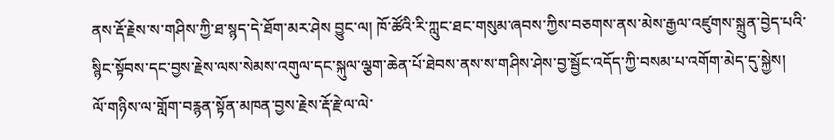ནས་རྡོ་རྗེས་ས་གཤིས་ཀྱི་ཐ་སྙད་དེ་ཐོག་མར་ཤེས བྱུང་ལ། ཁོ་ཚོའི་རི་ཀླུང་ཐང་གསུམ་ཞབས་ཀྱིས་བཅགས་ནས་མེས་རྒྱལ་འཛུགས་སྐྲུན་བྱེད་པའི་སྙིང་སྟོབས་དང་བྱས་རྗེས་ལས་སེམས་འགུལ་དང་སྐུལ་ལྕག་ཆེན་པོ་ཐེབས་ནས་ས་གཤིས་ཤེས་བྱ་སྦྱོང་འདོད་ཀྱི་བསམ་པ་འགོག་མེད་དུ་སྐྱེས།
ལོ་གཉིས་ལ་གློག་བརྙན་སྟོན་མཁན་བྱས་རྗེས་རྡོ་རྗེ་ལ་ལེ་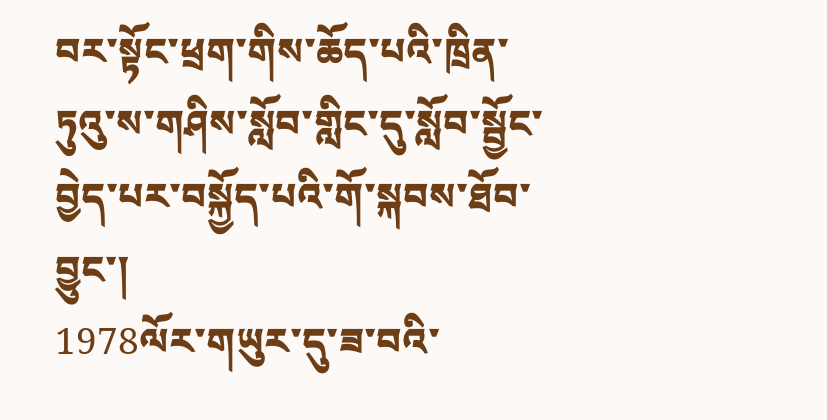བར་སྟོང་ཕྲག་གིས་ཆོད་པའི་ཁྲིན་ཏུའུ་ས་གཤིས་སློབ་གླིང་དུ་སློབ་སྦྱོང་བྱེད་པར་བསྐྱོད་པའི་གོ་སྐབས་ཐོབ་བྱུང་།
1978ལོར་གཡུར་དུ་ཟ་བའི་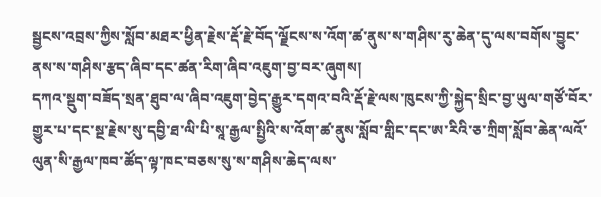སྦྱངས་འབྲས་ཀྱིས་སློབ་མཐར་ཕྱིན་རྗེས་རྡོ་རྗེ་བོད་ལྗོངས་ས་འོག་ཚ་ནུས་ས་གཤིས་རུ་ཆེན་དུ་ལས་བགོས་བྱུང་ནས་ས་གཤིས་རྩད་ཞིབ་དང་ཚན་རིག་ཞིབ་འཇུག་བྱ་བར་ཞུགས།
དཀའ་སྡུག་བཟོད་སྲན་ཐུབ་ལ་ཞིབ་འཇུག་བྱེད་རྒྱུར་དགའ་བའི་རྡོ་རྗེ་ལས་ཁུངས་ཀྱི་སྐྱེད་སྲིང་བྱ་ཡུལ་གཙོ་བོར་གྱུར་པ་དང་སྔ་རྗེས་སུ་དབྱི་ཐ་ལི་པི་སཱ་རྒྱལ་སྤྱིའི་ས་འོག་ཚ་ནུས་སློབ་གླིང་དང་ཨ་རིའི་ཅ་ཀྲིག་སློབ་ཆེན་ལའོ་ལུན་སི་རྒྱལ་ཁབ་ཚོད་ལྟ་ཁང་བཅས་སུ་ས་གཤིས་ཆེད་ལས་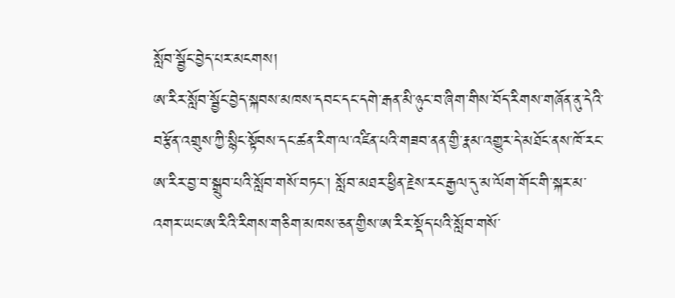སློབ་སྦྱོང་བྱེད་པར་མངགས།
ཨ་རིར་སློབ་སྦྱོང་བྱེད་སྐབས་མཁས་དབང་དང་དགེ་རྒན་མི་ཉུང་བ་ཞིག་གིས་བོད་རིགས་གཞོན་ནུ་དེའི་བརྩོན་འགྲུས་ཀྱི་སྙིང་སྟོབས་དང་ཚན་རིག་ལ་འཛིན་པའི་གཟབ་ནན་གྱི་རྣམ་འགྱུར་དེ་མཐོང་ནས་ཁོ་རང་ཨ་རིར་བྱ་བ་སྒྲུབ་པའི་སློབ་གསོ་བཏང་། སློབ་མཐར་ཕྱིན་རྗེས་རང་རྒྱལ་དུ་མ་ལོག་གོང་གི་སྐར་མ་འགར་ཡང་ཨ་རིའི་རིགས་གཅིག་མཁས་ཅན་གྱིས་ཨ་རིར་སྡོད་པའི་སློབ་གསོ་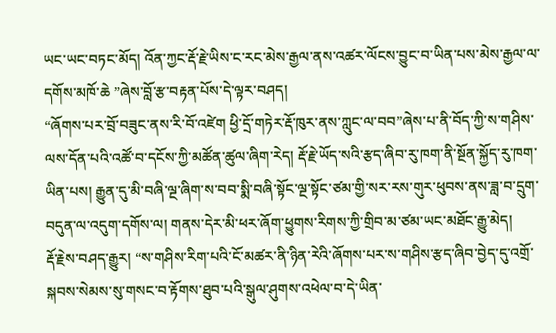ཡང་ཡང་བཏང་མོད། འོན་ཀྱང་རྡོ་རྗེ་ཡིས་ང་རང་མེས་རྒྱལ་ནས་འཚར་ལོངས་བྱུང་བ་ཡིན་པས་མེས་རྒྱལ་ལ་དགོས་མཁོ་ཆེ ”ཞེས་བློ་རྩ་བརྟན་པོས་དེ་ལྟར་བཤད།
“ཞོགས་པར་བྲོ་བཟུང་ནས་རི་བོ་འཛེག ཕྱི་དྲོ་གཏེར་རྡོ་ཁུར་ནས་ཀླུང་ལ་བབ”ཞེས་པ་ནི་བོད་ཀྱི་ས་གཤིས་ལས་དོན་པའི་འཚོ་བ་དངོས་ཀྱི་མཚོན་ཚུལ་ཞིག་རེད། རྡོ་རྗེ་ཡོད་སའི་རྩད་ཞིབ་རུ་ཁག་ནི་སྔོན་སྐྱོད་རུ་ཁག་ཡིན་པས། རྒྱུན་དུ་མི་བཞི་ལྔ་ཞིག་ས་བབ་སྨི་བཞི་སྟོང་ལྔ་སྟོང་ཙམ་གྱི་སར་རས་གུར་ཕུབས་ནས་ཟླ་བ་དྲུག་བདུན་ལ་འདུག་དགོས་ལ། གནས་དེར་མི་ཕར་ཞོག་ཕྱུགས་རིགས་ཀྱི་གྲིབ་མ་ཙམ་ཡང་མཐོང་རྒྱུ་མེད།
རྡོ་རྗེས་བཤད་རྒྱུར། “ས་གཤིས་རིག་པའི་ངོ་མཚར་ནི་ཉིན་རེའི་ཞོགས་པར་ས་གཤིས་རྩད་ཞིབ་བྱེད་དུ་འགྲོ་སྐབས་སེམས་སུ་གསང་བ་རྟོགས་ཐུབ་པའི་སྒུལ་ཤུགས་འཕེལ་བ་དེ་ཡིན་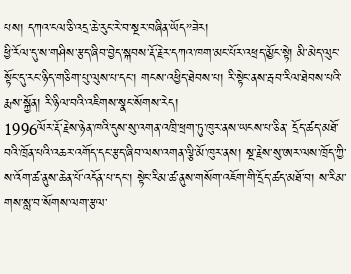པས། དཀའ་ངལ་ཅི་འདྲ་ཆེ་རུང་རེ་བ་སྔར་བཞིན་ཡོད”ཟེར།
ཕྱི་རོལ་དུ་ས་གཤིས་རྩད་ཞིབ་བྱེད་སྐབས་རྡོ་རྗེར་དཀའ་ཁག་མང་པོར་འཕྲད་མྱོང་སྟེ། མི་མེད་ལུང་སྟོང་དུ་རང་ཉིད་གཅིག་པུ་ལུས་པ་དང་། གངས་འཕྱིད་ཐེབས་པ། རི་སྟེང་ནས་རྦབ་རིལ་ཐེབས་པའི་རྨས་སྐྱོན། རི་ཉིལ་བའི་འཇིགས་སྣང་སོགས་རེད།
1996ལོར་རྡོ་རྗེས་ཉེན་ཁའི་དུས་སུ་འགན་འཁྲི་ཕྲག་ཏུ་ཁུར་ནས་ཡངས་པ་ཅིན་ དྲོད་ཚད་མཐོ་བའི་ཁྲོན་པའི་འཆར་འགོད་དང་རྩད་ཞིབ་ལས་འགན་ལྕི་མོ་ཁུར་ནས། སྔ་རྗེས་སུ་ཨར་ལས་ཁྲོད་ཀྱི་ས་འོག་ཚ་ནུས་ཆེན་པོ་འདོན་པ་དང་། སྟེང་རིམ་ཚ་ནུས་གསོག་འཇོག་གི་དྲོད་ཚད་མཐོ་བ། ས་རིམ་གས་སླ་བ་སོགས་ལག་རྩལ་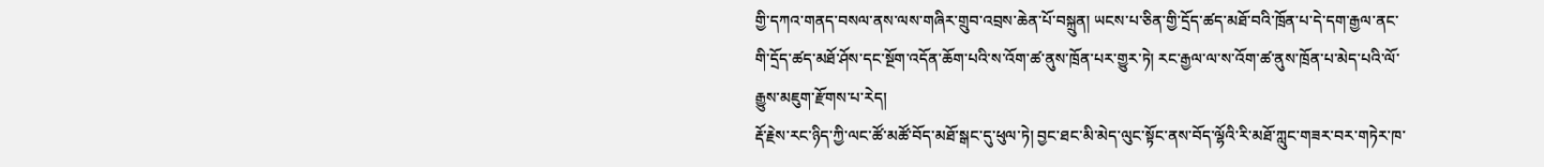གྱི་དཀའ་གནད་བསལ་ནས་ལས་གཞིར་གྲུབ་འབྲས་ཆེན་པོ་བསྐྲུན། ཡངས་པ་ཅིན་གྱི་དྲོད་ཚད་མཐོ་བའི་ཁྲོན་པ་དེ་དག་རྒྱལ་ནང་གི་དྲོད་ཚད་མཐོ་ཤོས་དང་སྔོག་འདོན་ཆོག་པའི་ས་འོག་ཚ་ནུས་ཁྲོན་པར་གྱུར་ཏེ། རང་རྒྱལ་ལ་ས་འོག་ཚ་ནུས་ཁྲོན་པ་མེད་པའི་ལོ་རྒྱུས་མཇུག་རྫོགས་པ་རེད།
རྡོ་རྗེས་རང་ཉིད་ཀྱི་ལང་ཚོ་མཚོ་བོད་མཐོ་སྒང་དུ་ཕུལ་ཏེ། བྱང་ཐང་མི་མེད་ལུང་སྟོང་ནས་བོད་ལྷོའི་རི་མཐོ་ཀླུང་གཟར་བར་གཏེར་ཁ་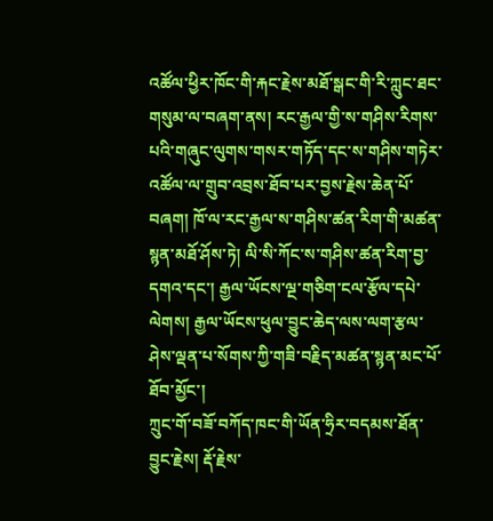འཚོལ་ཕྱིར་ཁོང་གི་རྐང་རྗེས་མཐོ་སྒང་གི་རི་ཀླུང་ཐང་གསུམ་ལ་བཞག་ནས། རང་རྒྱལ་གྱི་ས་གཤིས་རིགས་པའི་གཞུང་ལུགས་གསར་གཏོད་དང་ས་གཤིས་གཏེར་འཚོལ་ལ་གྲུབ་འབྲས་ཐོབ་པར་བྱས་རྗེས་ཆེན་པོ་བཞག། ཁོ་ལ་རང་རྒྱལ་ས་གཤིས་ཚན་རིག་གི་མཚན་སྙན་མཐོ་ཤོས་ཏེ། ལི་སི་ཀོང་ས་གཤིས་ཚན་རིག་བྱ་དགའ་དང་། རྒྱལ་ཡོངས་ལྔ་གཅིག་ངལ་རྩོལ་དཔེ་ལེགས། རྒྱལ་ཡོངས་ཕུལ་བྱུང་ཆེད་ལས་ལག་རྩལ་ཤེས་ལྡན་པ་སོགས་ཀྱི་གཟི་བརྗིད་མཚན་སྙན་མང་པོ་ཐོབ་མྱོང་།
ཀྲུང་གོ་བཟོ་བཀོད་ཁང་གི་ཡོན་ཧྲིར་བདམས་ཐོན་བྱུང་རྗེས། རྡོ་རྗེས་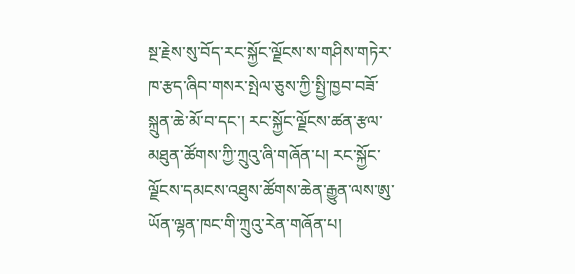སྔ་རྗེས་སུ་བོད་རང་སྐྱོང་ལྗོངས་ས་གཤིས་གཏེར་ཁ་རྩད་ཞིབ་གསར་སྤེལ་ཅུས་ཀྱི་སྤྱི་ཁྱབ་བཟོ་སྐྲུན་ཆེ་མོ་བ་དང་། རང་སྐྱོང་ལྗོངས་ཚན་རྩལ་མཐུན་ཚོགས་ཀྱི་ཀྲུའུ་ཞི་གཞོན་པ། རང་སྐྱོང་ལྗོངས་དམངས་འཐུས་ཚོགས་ཆེན་རྒྱུན་ལས་ཨུ་ཡོན་ལྷན་ཁང་གི་ཀྲུའུ་རེན་གཞོན་པ།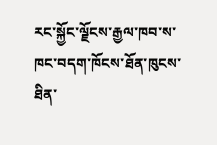རང་སྐྱོང་ལྗོངས་རྒྱལ་ཁབ་ས་ཁང་བདག་ཁོངས་ཐོན་ཁུངས་ཐིན་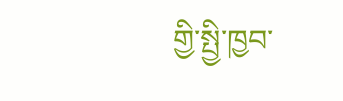གྱི་སྤྱི་ཁྱབ་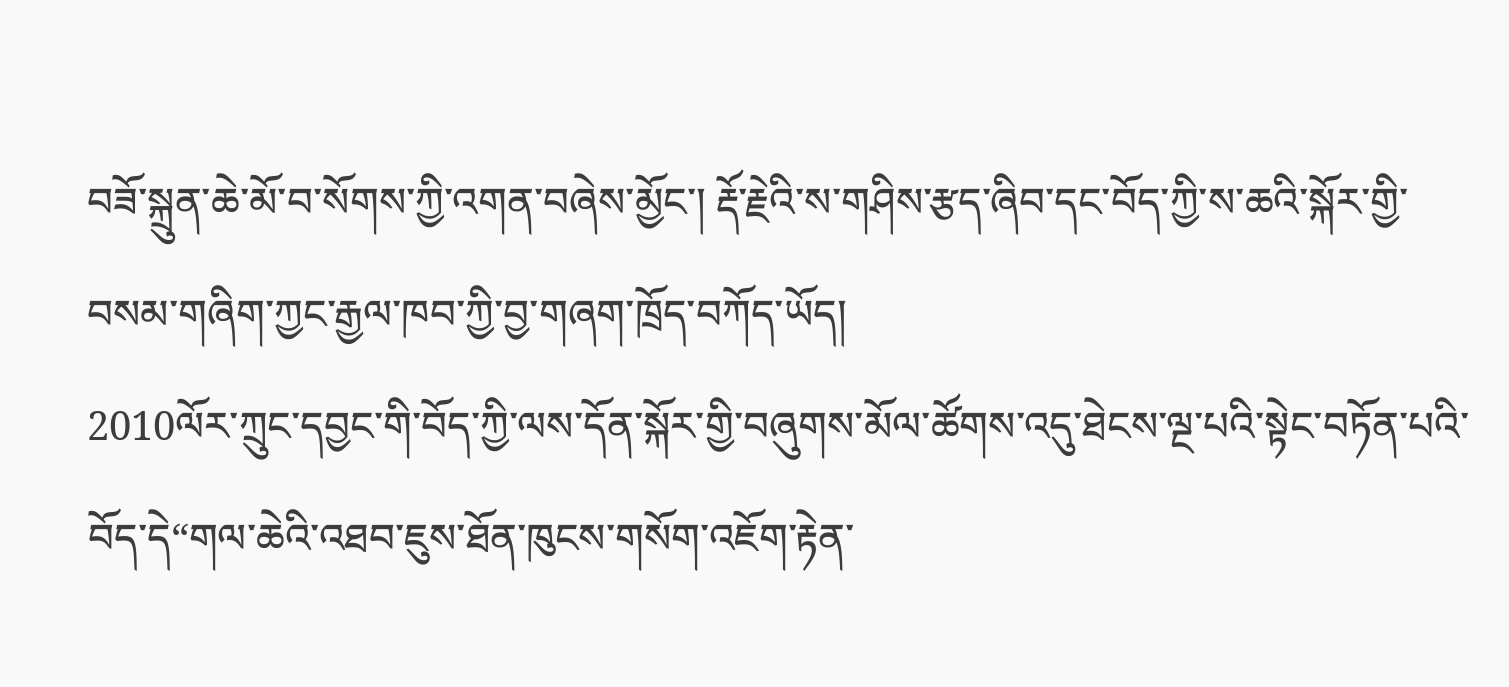བཟོ་སྐྲུན་ཆེ་མོ་བ་སོགས་ཀྱི་འགན་བཞེས་མྱོང་། རྡོ་རྗེའི་ས་གཤིས་རྩད་ཞིབ་དང་བོད་ཀྱི་ས་ཆའི་སྐོར་གྱི་བསམ་གཞིག་ཀྱང་རྒྱལ་ཁབ་ཀྱི་བྱ་གཞག་ཁྲོད་བཀོད་ཡོད།
2010ལོར་ཀྲུང་དབྱང་གི་བོད་ཀྱི་ལས་དོན་སྐོར་གྱི་བཞུགས་མོལ་ཚོགས་འདུ་ཐེངས་ལྔ་པའི་སྟེང་བཏོན་པའི་བོད་དེ“གལ་ཆེའི་འཐབ་ཇུས་ཐོན་ཁུངས་གསོག་འཇོག་རྟེན་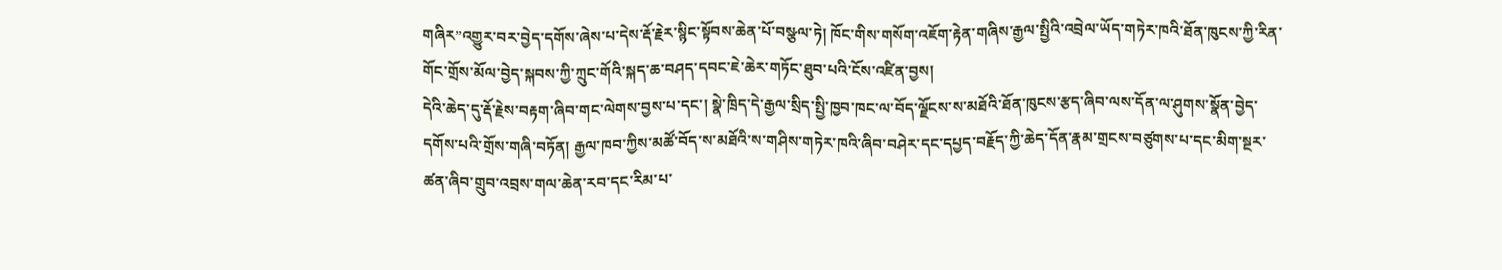གཞིར”འགྱུར་བར་བྱེད་དགོས་ཞེས་པ་དེས་རྡོ་རྗེར་སྙིང་སྟོབས་ཆེན་པོ་བསྩལ་ཏེ། ཁོང་གིས་གསོག་འཇོག་རྟེན་གཞིས་རྒྱལ་སྤྱིའི་འབྲེལ་ཡོད་གཏེར་ཁའི་ཐོན་ཁུངས་ཀྱི་རིན་གོང་གྲོས་མོལ་བྱེད་སྐབས་ཀྱི་ཀྲུང་གོའི་སྐད་ཆ་བཤད་དབང་ཇེ་ཆེར་གཏོང་ཐུབ་པའི་ངོས་འཛིན་བྱས།
དེའི་ཆེད་དུ་རྡོ་རྗེས་བརྟག་ཞིབ་གང་ལེགས་བྱས་པ་དང་། སྣེ་ཁྲིད་དེ་རྒྱལ་སྲིད་སྤྱི་ཁྱབ་ཁང་ལ་བོད་ལྗོངས་ས་མཐོའི་ཐོན་ཁུངས་རྩད་ཞིབ་ལས་དོན་ལ་ཤུགས་སྣོན་བྱེད་དགོས་པའི་གྲོས་གཞི་བཏོན། རྒྱལ་ཁབ་ཀྱིས་མཚོ་བོད་ས་མཐོའི་ས་གཤིས་གཏེར་ཁའི་ཞིབ་བཤེར་དང་དཔྱད་བརྗོད་ཀྱི་ཆེད་དོན་རྣམ་གྲངས་བཙུགས་པ་དང་མིག་སྔར་ཚན་ཞིབ་གྲུབ་འབྲས་གལ་ཆེན་རབ་དང་རིམ་པ་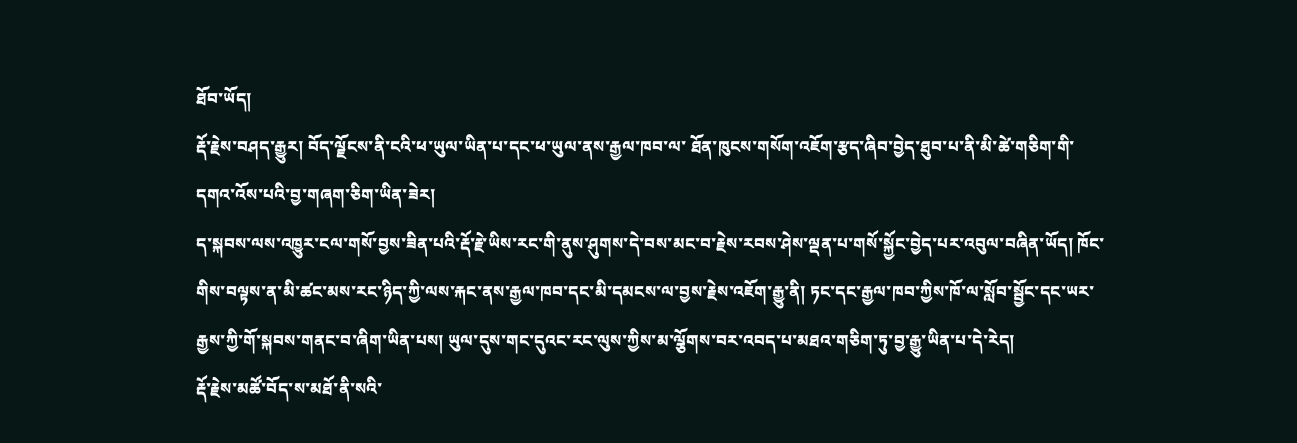ཐོབ་ཡོད།
རྡོ་རྗེས་བཤད་རྒྱུར། བོད་ལྗོངས་ནི་ངའི་ཕ་ཡུལ་ཡིན་པ་དང་ཕ་ཡུལ་ནས་རྒྱལ་ཁབ་ལ་ ཐོན་ཁུངས་གསོག་འཇོག་རྩད་ཞིབ་བྱེད་ཐུབ་པ་ནི་མི་ཚེ་གཅིག་གི་དགའ་འོས་པའི་བྱ་གཞག་ཅིག་ཡིན་ཟེར།
ད་སྐབས་ལས་འཁྱུར་ངལ་གསོ་བྱས་ཟིན་པའི་རྡོ་རྗེ་ཡིས་རང་གི་ནུས་ཤུགས་དེ་བས་མང་བ་རྗེས་རབས་ཤེས་ལྡན་པ་གསོ་སྐྱོང་བྱེད་པར་འབུལ་བཞིན་ཡོད། ཁོང་གིས་བལྟས་ན་མི་ཚང་མས་རང་ཉིད་ཀྱི་ལས་རྐང་ནས་རྒྱལ་ཁབ་དང་མི་དམངས་ལ་བྱས་རྗེས་འཇོག་རྒྱུ་ནི། ཏང་དང་རྒྱལ་ཁབ་ཀྱིས་ཁོ་ལ་སློབ་སྦྱོང་དང་ཡར་རྒྱས་ཀྱི་གོ་སྐབས་གནང་བ་ཞིག་ཡིན་པས། ཡུལ་དུས་གང་དུའང་རང་ལུས་ཀྱིས་མ་ལྕོགས་བར་འབད་པ་མཐའ་གཅིག་ཏུ་བྱ་རྒྱུ་ཡིན་པ་དེ་རེད།
རྡོ་རྗེས་མཚོ་བོད་ས་མཐོ་ནི་སའི་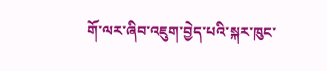གོ་ལར་ཞིབ་འཇུག་བྱེད་པའི་སྐར་ཁུང་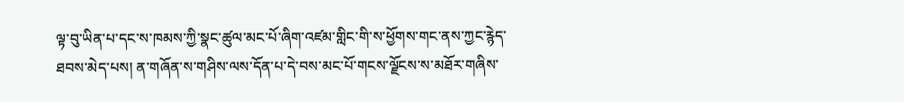ལྟ་བུ་ཡིན་པ་དང་ས་ཁམས་ཀྱི་སྣང་ཚུལ་མང་པོ་ཞིག་འཛམ་གླིང་གི་ས་ཕྱོགས་གང་ནས་ཀྱང་རྙེད་ཐབས་མེད་པས། ན་གཞོན་ས་གཤིས་ལས་དོན་པ་དེ་བས་མང་པོ་གངས་ལྗོངས་ས་མཐོར་གཞིས་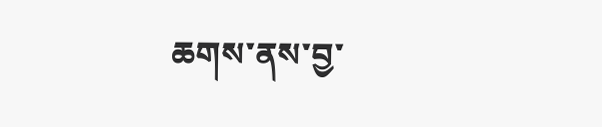ཆགས་ནས་བྱ་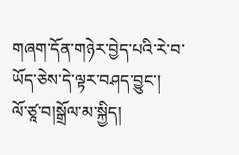གཞག་དོན་གཉེར་བྱེད་པའི་རེ་བ་ཡོད་ཅེས་དེ་ལྟར་བཤད་བྱུང་།
ལོ་ཙཱ་བ།སྒྲོལ་མ་སྐྱིད།